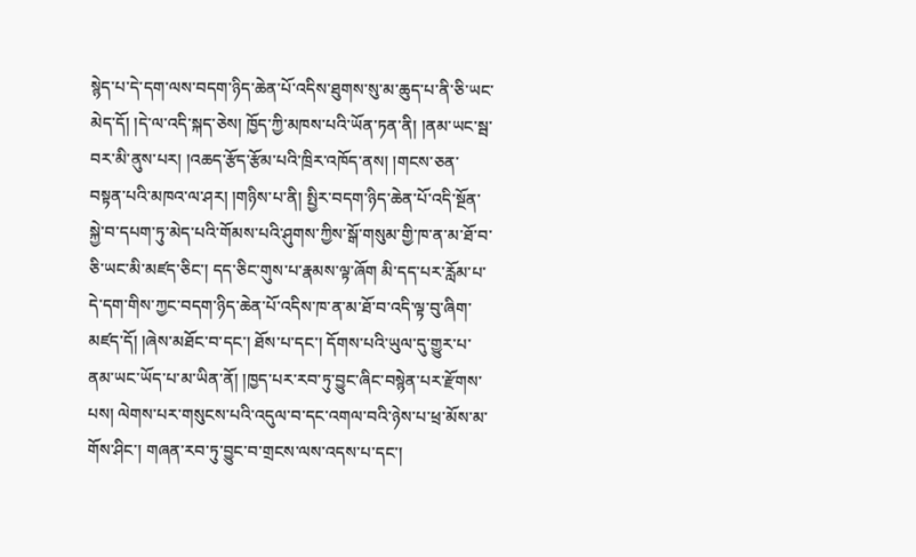སྙེད་པ་དེ་དག་ལས་བདག་ཉིད་ཆེན་པོ་འདིས་ཐུགས་སུ་མ་ཆུད་པ་ནི་ཅི་ཡང་མེད་དོ། །དེ་ལ་འདི་སྐད་ཅེས། ཁྱོད་ཀྱི་མཁས་པའི་ཡོན་ཏན་ནི། །ནམ་ཡང་སྦ་བར་མི་ནུས་པར། །འཆད་རྩོད་རྩོམ་པའི་ཁྲིར་འཁོད་ནས། །གངས་ཅན་བསྟན་པའི་མཁའ་ལ་ཤར། །གཉིས་པ་ནི། སྤྱིར་བདག་ཉིད་ཆེན་པོ་འདི་སྔོན་སྐྱེ་བ་དཔག་ཏུ་མེད་པའི་གོམས་པའི་ཤུགས་ཀྱིས་སྒོ་གསུམ་གྱི་ཁ་ན་མ་ཐོ་བ་ཅི་ཡང་མི་མཛད་ཅིང་། དད་ཅིང་གུས་པ་རྣམས་ལྟ་ཞོག མི་དད་པར་རློམ་པ་དེ་དག་གིས་ཀྱང་བདག་ཉིད་ཆེན་པོ་འདིས་ཁ་ན་མ་ཐོ་བ་འདི་ལྟ་བུ་ཞིག་མཛད་དོ། །ཞེས་མཐོང་བ་དང་། ཐོས་པ་དང་། དོགས་པའི་ཡུལ་དུ་གྱུར་པ་ནམ་ཡང་ཡོད་པ་མ་ཡིན་ནོ། །ཁྱད་པར་རབ་ཏུ་བྱུང་ཞིང་བསྙེན་པར་རྫོགས་པས། ལེགས་པར་གསུངས་པའི་འདུལ་བ་དང་འགལ་བའི་ཉེས་པ་ཕྲ་མོས་མ་གོས་ཤིང་། གཞན་རབ་ཏུ་བྱུང་བ་གྲངས་ལས་འདས་པ་དང་།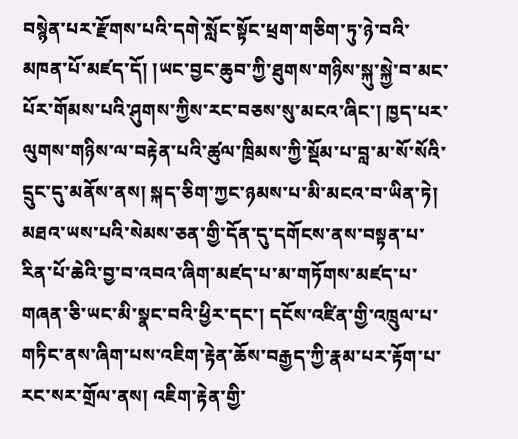བསྙེན་པར་རྫོགས་པའི་དགེ་སློང་སྟོང་ཕྲག་གཅིག་ཏུ་ཉེ་བའི་མཁན་པོ་མཛད་དོ། །ཡང་བྱང་ཆུབ་ཀྱི་ཐུགས་གཉིས་སྐུ་སྐྱེ་བ་མང་པོར་གོམས་པའི་ཤུགས་ཀྱིས་རང་བཅས་སུ་མངའ་ཞིང་། ཁྱད་པར་ལུགས་གཉིས་ལ་བརྟེན་པའི་ཚུལ་ཁྲིམས་ཀྱི་སྡོམ་པ་བླ་མ་སོ་སོའི་དྲུང་དུ་མནོས་ནས། སྐད་ཅིག་ཀྱང་ཉམས་པ་མི་མངའ་བ་ཡིན་ཏེ། མཐའ་ཡས་པའི་སེམས་ཅན་གྱི་དོན་དུ་དགོངས་ནས་བསྟན་པ་རིན་པོ་ཆེའི་བྱ་བ་འབའ་ཞིག་མཛད་པ་མ་གཏོགས་མཛད་པ་གཞན་ཅི་ཡང་མི་སྣང་བའི་ཕྱིར་དང་། དངོས་འཛིན་གྱི་འཁྲུལ་པ་གཏིང་ནས་ཞིག་པས་འཇིག་རྟེན་ཆོས་བརྒྱད་ཀྱི་རྣམ་པར་རྟོག་པ་རང་སར་གྲོལ་ནས། འཇིག་རྟེན་གྱི་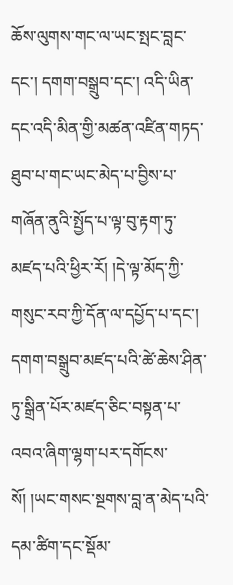ཆོས་ལུགས་གང་ལ་ཡང་སྤང་བླང་དང་། དགག་བསྒྲུབ་དང་། འདི་ཡིན་དང་འདི་མིན་གྱི་མཚན་འཛིན་གཏད་ཐུབ་པ་གང་ཡང་མེད་པ་བྱིས་པ་གཞོན་ནུའི་སྤྱོད་པ་ལྟ་བུ་རྟག་ཏུ་མཛད་པའི་ཕྱིར་རོ། །དེ་ལྟ་མོད་ཀྱི་གསུང་རབ་ཀྱི་དོན་ལ་དཔྱོད་པ་དང་། དགག་བསྒྲུབ་མཛད་པའི་ཚེ་ཆེས་ཤིན་ཏུ་སྒྲིན་པོར་མཛད་ཅིང་བསྟན་པ་འབའ་ཞིག་ལྷག་པར་དགོངས་སོ། །ཡང་གསང་སྔགས་བླ་ན་མེད་པའི་དམ་ཚིག་དང་སྡོམ་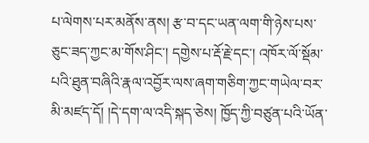པ་ལེགས་པར་མནོས་ནས། རྩ་བ་དང་ཡན་ལག་གི་ཉེས་པས་ཅུང་ཟད་ཀྱང་མ་གོས་ཤིང་། དགྱེས་པ་རྡོ་རྗེ་དང་། འཁོར་ལོ་སྡོམ་པའི་ཐུན་བཞིའི་རྣལ་འབྱོར་ལས་ཞག་གཅིག་ཀྱང་གཡེལ་བར་མི་མཛད་དོ། །དེ་དག་ལ་འདི་སྐད་ཅེས། ཁྱོད་ཀྱི་བཙུན་པའི་ཡོན་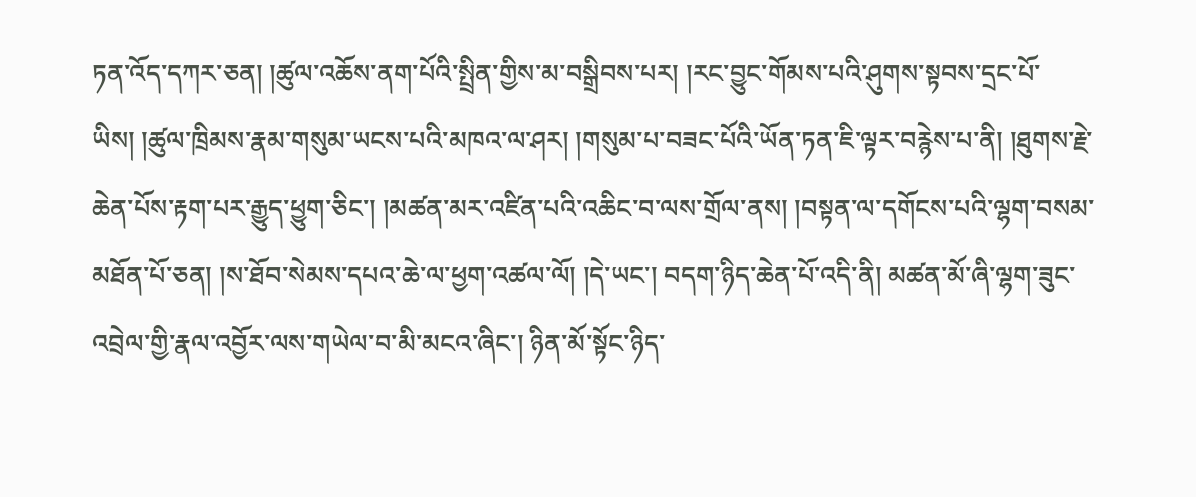ཏན་འོད་དཀར་ཅན། །ཚུལ་འཆོས་ནག་པོའི་སྤྲིན་གྱིས་མ་བསྒྲིབས་པར། །རང་བྱུང་གོམས་པའི་ཤུགས་སྟབས་དྲང་པོ་ཡིས། །ཚུལ་ཁྲིམས་རྣམ་གསུམ་ཡངས་པའི་མཁའ་ལ་ཤར། །གསུམ་པ་བཟང་པོའི་ཡོན་ཏན་ཇི་ལྟར་བརྙེས་པ་ནི། །ཐུགས་རྗེ་ཆེན་པོས་རྟག་པར་རྒྱུད་ཕྱུག་ཅིང་། །མཚན་མར་འཛིན་པའི་འཆིང་བ་ལས་གྲོལ་ནས། །བསྟན་ལ་དགོངས་པའི་ལྷག་བསམ་མཐོན་པོ་ཅན། །ས་ཐོབ་སེམས་དཔའ་ཆེ་ལ་ཕྱག་འཚལ་ལོ། །དེ་ཡང་། བདག་ཉིད་ཆེན་པོ་འདི་ནི། མཚན་མོ་ཞི་ལྷག་ཟུང་འབྲེལ་གྱི་རྣལ་འབྱོར་ལས་གཡེལ་བ་མི་མངའ་ཞིང་། ཉིན་མོ་སྟོང་ཉིད་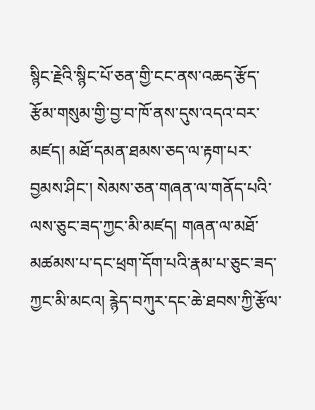སྙིང་རྗེའི་སྙིང་པོ་ཅན་གྱི་ངང་ནས་འཆད་རྩོད་རྩོམ་གསུམ་གྱི་བྱ་བ་ཁོ་ནས་དུས་འདའ་བར་མཛད། མཐོ་དམན་ཐམས་ཅད་ལ་རྟག་པར་བྱམས་ཤིང་། སེམས་ཅན་གཞན་ལ་གནོད་པའི་ལས་ཅུང་ཟད་ཀྱང་མི་མཛད། གཞན་ལ་མཐོ་མཚམས་པ་དང་ཕྲག་དོག་པའི་རྣམ་པ་ཅུང་ཟད་ཀྱང་མི་མངའ། རྙེད་བཀུར་དང་ཆེ་ཐབས་ཀྱི་རྩོལ་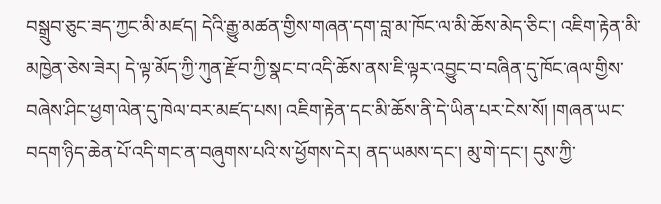བསྒྲུབ་ཅུང་ཟད་ཀྱང་མི་མཛད། དེའི་རྒྱུ་མཚན་གྱིས་གཞན་དག་བླ་མ་ཁོང་ལ་མི་ཆོས་མེད་ཅིང་། འཇིག་རྟེན་མི་མཁྱེན་ཅེས་ཟེར། དེ་ལྟ་མོད་ཀྱི་ཀུན་རྫོབ་ཀྱི་སྣང་བ་འདི་ཆོས་ནས་ཇི་ལྟར་འབྱུང་བ་བཞིན་དུ་ཁོང་ཞལ་གྱིས་བཞེས་ཤིང་ཕྱག་ལེན་དུ་ཁེལ་བར་མཛད་པས། འཇིག་རྟེན་དང་མི་ཆོས་ནི་དེ་ཡིན་པར་ངེས་སོ། །གཞན་ཡང་བདག་ཉིད་ཆེན་པོ་འདི་གང་ན་བཞུགས་པའི་ས་ཕྱོགས་དེར། ནད་ཡམས་དང་། མུ་གེ་དང་། དུས་ཀྱི་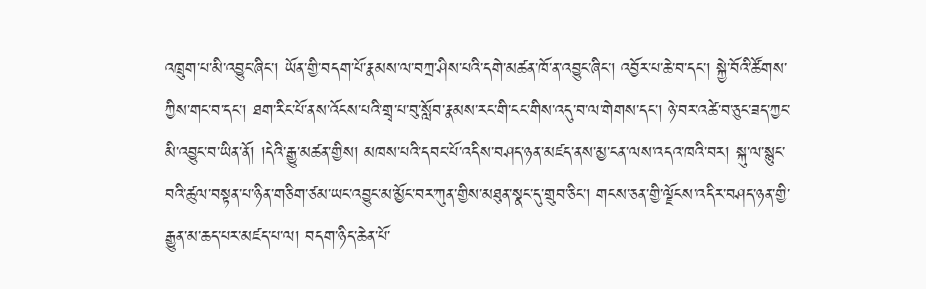འཁྲུག་པ་མི་འབྱུང་ཞིང་། ཡོན་གྱི་བདག་པོ་རྣམས་ལ་བཀྲ་ཤིས་པའི་དགེ་མཚན་ཁོ་ན་འབྱུང་ཞིང་། འབྱོར་པ་ཆེ་བ་དང་། སྐྱེ་བོའི་ཚོགས་ཀྱིས་གང་བ་དང་། ཐག་རིང་པོ་ནས་འོངས་པའི་གྲྭ་པ་བུ་སློབ་རྣམས་རང་གི་ངང་གིས་འདུ་བ་ལ་གེགས་དང་། ཉེ་བར་འཚེ་བ་ཅུང་ཟད་ཀྱང་མི་འབྱུང་བ་ཡིན་ནོ། །དེའི་རྒྱུ་མཚན་གྱིས། མཁས་པའི་དབང་པོ་འདིས་བཤད་ཉན་མཛད་ནས་མྱ་ངན་ལས་འདའ་ཁའི་བར། སྐུ་ལ་སྙུང་བའི་ཚུལ་བསྟན་པ་ཉིན་གཅིག་ཙམ་ཡང་འབྱུང་མ་མྱོང་བར་ཀུན་གྱིས་མཐུན་སྣང་དུ་གྲུབ་ཅིང་། གངས་ཅན་གྱི་ལྗོངས་འདིར་བཤད་ཉན་གྱི་རྒྱུན་མ་ཆད་པར་མཛད་པ་ལ། བདག་ཉིད་ཆེན་པོ་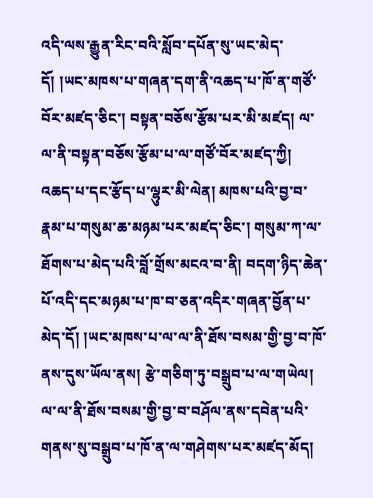འདི་ལས་རྒྱུན་རིང་བའི་སློབ་དཔོན་སུ་ཡང་མེད་དོ། །ཡང་མཁས་པ་གཞན་དག་ནི་འཆད་པ་ཁོ་ན་གཙོ་བོར་མཛད་ཅིང་། བསྟན་བཅོས་རྩོམ་པར་མི་མཛད། ལ་ལ་ནི་བསྟན་བཅོས་རྩོམ་པ་ལ་གཙོ་བོར་མཛད་ཀྱི། འཆད་པ་དང་རྩོད་པ་ལྷུར་མི་ལེན། མཁས་པའི་བྱ་བ་རྣམ་པ་གསུམ་ཆ་མཉམ་པར་མཛད་ཅིང་། གསུམ་ཀ་ལ་ཐོགས་པ་མེད་པའི་བློ་གྲོས་མངའ་བ་ནི། བདག་ཉིད་ཆེན་པོ་འདི་དང་མཉམ་པ་ཁ་བ་ཅན་འདིར་གཞན་བྱོན་པ་མེད་དོ། །ཡང་མཁས་པ་ལ་ལ་ནི་ཐོས་བསམ་གྱི་བྱ་བ་ཁོ་ནས་དུས་ཡོལ་ནས། རྩེ་གཅིག་ཏུ་བསྒྲུབ་པ་ལ་གཡེལ། ལ་ལ་ནི་ཐོས་བསམ་གྱི་བྱ་བ་བཤོལ་ནས་དབེན་པའི་གནས་སུ་བསྒྲུབ་པ་ཁོ་ན་ལ་གཤེགས་པར་མཛད་མོད།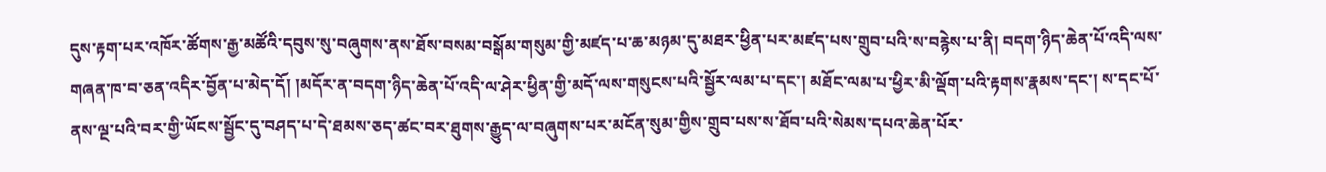དུས་རྟག་པར་འཁོར་ཚོགས་རྒྱ་མཚོའི་དབུས་སུ་བཞུགས་ནས་ཐོས་བསམ་བསྒོམ་གསུམ་གྱི་མཛད་པ་ཆ་མཉམ་དུ་མཐར་ཕྱིན་པར་མཛད་པས་གྲུབ་པའི་ས་བརྙེས་པ་ནི། བདག་ཉིད་ཆེན་པོ་འདི་ལས་གཞན་ཁ་བ་ཅན་འདིར་བྱོན་པ་མེད་དོ། །མདོར་ན་བདག་ཉིད་ཆེན་པོ་འདི་ལ་ཤེར་ཕྱིན་གྱི་མདོ་ལས་གསུངས་པའི་སྦྱོར་ལམ་པ་དང་། མཐོང་ལམ་པ་ཕྱིར་མི་ལྡོག་པའི་རྟགས་རྣམས་དང་། ས་དང་པོ་ནས་ལྔ་པའི་བར་གྱི་ཡོངས་སྦྱོང་དུ་བཤད་པ་དེ་ཐམས་ཅད་ཚང་བར་ཐུགས་རྒྱུད་ལ་བཞུགས་པར་མངོན་སུམ་གྱིས་གྲུབ་པས་ས་ཐོབ་པའི་སེམས་དཔའ་ཆེན་པོར་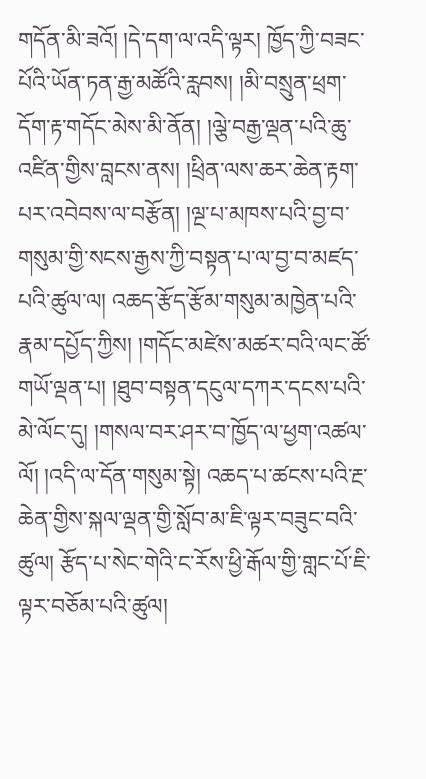གདོན་མི་ཟའོ། །དེ་དག་ལ་འདི་ལྟར། ཁྱོད་ཀྱི་བཟང་པོའི་ཡོན་ཏན་རྒྱ་མཚོའི་རླབས། །མི་བསྲུན་ཕྲག་དོག་རྟ་གདོང་མེས་མི་ནོན། །ལྕེ་བརྒྱ་ལྡན་པའི་ཆུ་འཛིན་གྱིས་བླངས་ནས། །ཕྲིན་ལས་ཆར་ཆེན་རྟག་པར་འབེབས་ལ་བརྩོན། །ལྔ་པ་མཁས་པའི་བྱ་བ་གསུམ་གྱི་སངས་རྒྱས་ཀྱི་བསྟན་པ་ལ་བྱ་བ་མཛད་པའི་ཚུལ་ལ། འཆད་རྩོད་རྩོམ་གསུམ་མཁྱེན་པའི་རྣམ་དཔྱོད་ཀྱིས། །གདོང་མཛེས་མཚར་བའི་ལང་ཚོ་གཡོ་ལྡན་པ། །ཐུབ་བསྟན་དངུལ་དཀར་དངས་པའི་མེ་ལོང་དུ། །གསལ་བར་ཤར་བ་ཁྱོད་ལ་ཕྱག་འཚལ་ལོ། །འདི་ལ་དོན་གསུམ་སྟེ། འཆད་པ་ཚངས་པའི་རྔ་ཆེན་གྱིས་སྐལ་ལྡན་གྱི་སློབ་མ་ཇི་ལྟར་བཟུང་བའི་ཚུལ། རྩོད་པ་སེང་གེའི་ང་རོས་ཕྱི་རྒོལ་གྱི་གླང་པོ་ཇི་ལྟར་བཅོམ་པའི་ཚུལ།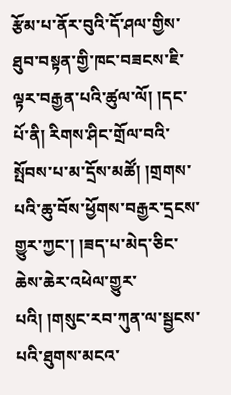རྩོམ་པ་ནོར་བུའི་དོ་ཤལ་གྱིས་ཐུབ་བསྟན་གྱི་ཁང་བཟངས་ཇི་ལྟར་བརྒྱན་པའི་ཚུལ་ལོ། །དང་པོ་ནི། རིགས་ཤིང་གྲོལ་བའི་སྤོབས་པ་མ་དྲོས་མཚོ། །གྲགས་པའི་ཆུ་བོས་ཕྱོགས་བརྒྱར་དྲངས་གྱུར་ཀྱང་། །ཟད་པ་མེད་ཅིང་ཆེས་ཆེར་འཕེལ་གྱུར་པའི། །གསུང་རབ་ཀུན་ལ་སྦྱངས་པའི་ཐུགས་མངའ་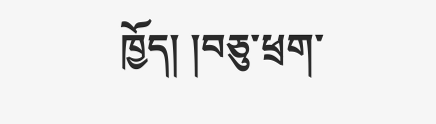ཁྱོད། །བཅུ་ཕྲག་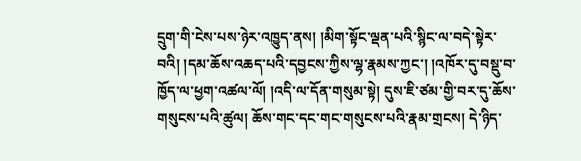དྲུག་གི་ངེས་པས་ཉེར་འཁྱུད་ནས། །མིག་སྟོང་ལྡན་པའི་སྙིང་ལ་བདེ་སྟེར་བའི། །དམ་ཆོས་འཆད་པའི་དབྱངས་ཀྱིས་ལྷ་རྣམས་ཀྱང་། །འཁོར་དུ་བསྡུ་བ་ཁྱོད་ལ་ཕྱག་འཚལ་ལོ། །འདི་ལ་དོན་གསུམ་སྟེ། དུས་ཇི་ཙམ་གྱི་བར་དུ་ཆོས་གསུངས་པའི་ཚུལ། ཆོས་གང་དང་གང་གསུངས་པའི་རྣམ་གྲངས། དེ་ཉིད་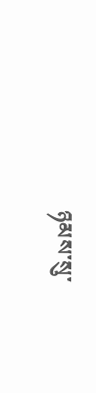ཉམས་སུ་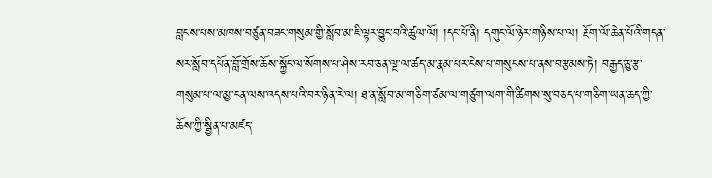བླངས་པས་མཁས་བཙུན་བཟང་གསུམ་གྱི་སློབ་མ་ཇི་ལྟར་བྱུང་བའི་ཚུལ་ལོ། །དང་པོ་ནི། དགུང་ལོ་ཉེར་གཉིས་པ་ལ། རྔོག་ལོ་ཆེན་པོའི་གདན་སར་སློབ་དཔོན་བློ་གྲོས་ཆོས་སྐྱོང་ལ་སོགས་པ་ཤེས་རབ་ཅན་ལྔ་ལ་ཚད་མ་རྣམ་པར་ངེས་པ་གསུངས་པ་ནས་བརྩམས་ཏེ། བརྒྱད་ཅུ་རྩ་གསུམ་པ་ལ་མྱ་ངན་ལས་འདས་པའི་བར་ཉིན་རེ་ལ། ཐ་ན་སློབ་མ་གཅིག་ཙམ་ལ་གཙུག་ལག་གི་ཚིགས་སུ་བཅད་པ་གཅིག་ཡན་ཆད་ཀྱི་ཆོས་ཀྱི་སྦྱིན་པ་མཛད་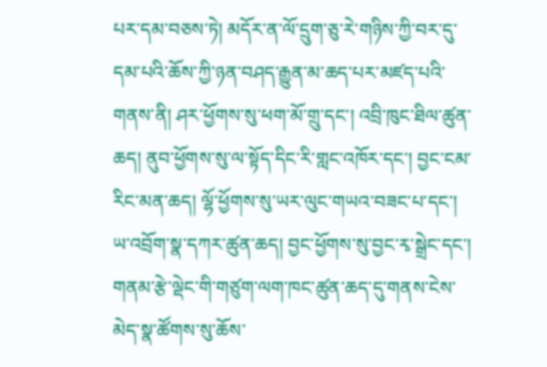པར་དམ་བཅས་ཏེ། མདོར་ན་ལོ་དྲུག་ཅུ་རེ་གཉིས་ཀྱི་བར་དུ་དམ་པའི་ཆོས་ཀྱི་ཉན་བཤད་རྒྱུན་མ་ཆད་པར་མཛད་པའི་གནས་ནི། ཤར་ཕྱོགས་སུ་ཕག་མོ་གྲུ་དང་། འབྲི་ཁུང་ཐིལ་ཚུན་ཆད། ནུབ་ཕྱོགས་སུ་ལ་སྟོད་དིང་རི་གླང་འཁོར་དང་། བྱང་ངམ་རིང་མན་ཆད། ལྷོ་ཕྱོགས་སུ་ཡར་ལུང་གཡའ་བཟང་པ་དང་། ཡ་འབྲོག་སྣ་དཀར་ཚུན་ཆད། བྱང་ཕྱོགས་སུ་བྱང་རྭ་སྒྲེང་དང་། གནམ་རྩེ་ལྡེང་གི་གཙུག་ལག་ཁང་ཚུན་ཆད་དུ་གནས་ངེས་མེད་སྣ་ཚོགས་སུ་ཆོས་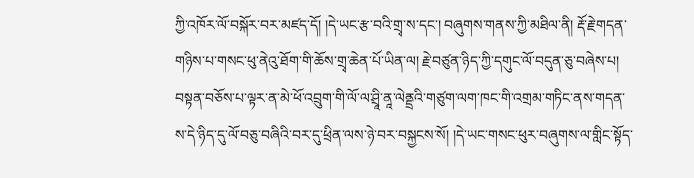ཀྱི་འཁོར་ལོ་བསྐོར་བར་མཛད་དོ། །དེ་ཡང་རྩ་བའི་གྲྭ་ས་དང་། བཞུགས་གནས་ཀྱི་མཐིལ་ནི། རྡོ་རྗེ་གདན་གཉིས་པ་གསང་ཕུ་ནེའུ་ཐོག་གི་ཆོས་གྲྭ་ཆེན་པོ་ཡིན་ལ། རྗེ་བཙུན་ཉིད་ཀྱི་དགུང་ལོ་བདུན་ཅུ་བཞེས་པ། བསྟན་བཅོས་པ་ལྟར་ན་མེ་ཕོ་འབྲུག་གི་ལོ་ལ་ཤྲཱི་ནཱ་ལེནྡྲའི་གཙུག་ལག་ཁང་གི་འགྲམ་གཏིང་ནས་གདན་ས་དེ་ཉིད་དུ་ལོ་བཅུ་བཞིའི་བར་དུ་ཕྲིན་ལས་ཉེ་བར་བསྐྱངས་སོ། །དེ་ཡང་གསང་ཕུར་བཞུགས་ལ་གླིང་སྟོད་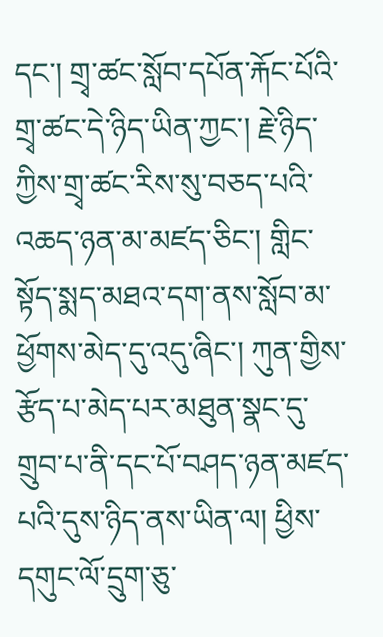དང་། གྲྭ་ཚང་སློབ་དཔོན་རྐོང་པོའི་གྲྭ་ཚང་དེ་ཉིད་ཡིན་ཀྱང་། རྗེ་ཉིད་ཀྱིས་གྲྭ་ཚང་རིས་སུ་བཅད་པའི་འཆད་ཉན་མ་མཛད་ཅིང་། གླིང་སྟོད་སྨད་མཐའ་དག་ནས་སློབ་མ་ཕྱོགས་མེད་དུ་འདུ་ཞིང་། ཀུན་གྱིས་རྩོད་པ་མེད་པར་མཐུན་སྣང་དུ་གྲུབ་པ་ནི་དང་པོ་བཤད་ཉན་མཛད་པའི་དུས་ཉིད་ནས་ཡིན་ལ། ཕྱིས་དགུང་ལོ་དྲུག་ཅུ་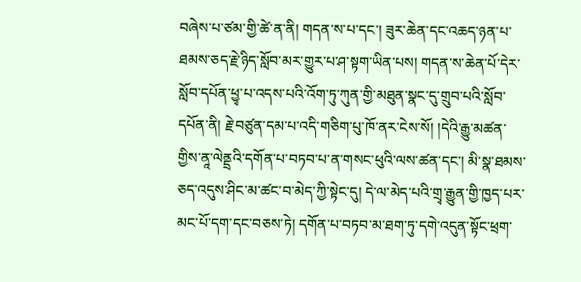བཞེས་པ་ཙམ་གྱི་ཚེ་ན་ནི། གདན་ས་པ་དང་། ཟུར་ཆེན་དང་འཆད་ཉན་པ་ཐམས་ཅད་རྗེ་ཉིད་སློབ་མར་གྱུར་པ་ཤ་སྟག་ཡིན་པས། གདན་ས་ཆེན་པོ་དེར་སློབ་དཔོན་ཕྱྭ་པ་འདས་པའི་འོག་ཏུ་ཀུན་གྱི་མཐུན་སྣང་དུ་གྲུབ་པའི་སློབ་དཔོན་ནི། རྗེ་བཙུན་དམ་པ་འདི་གཅིག་པུ་ཁོ་ནར་ངེས་སོ། །དེའི་རྒྱུ་མཚན་གྱིས་ནཱ་ལེནྡྲའི་དགོན་པ་བཏབ་པ་ན་གསང་ཕུའི་ལས་ཚན་དང་། མི་སྣ་ཐམས་ཅད་འདུས་ཤིང་མ་ཚང་བ་མེད་ཀྱི་སྟེང་དུ། དེ་ལ་མེད་པའི་གྲྭ་རྒྱུན་གྱི་ཁྱད་པར་མང་པོ་དག་དང་བཅས་ཏེ། དགོན་པ་བཏབ་མ་ཐག་ཏུ་དགེ་འདུན་སྟོང་ཕྲག་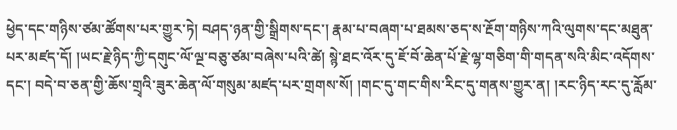ཕྱེད་དང་གཉིས་ཙམ་ཚོགས་པར་གྱུར་ཏེ། བཤད་ཉན་གྱི་སྒྲིགས་དང་། རྣམ་པ་བཞག་པ་ཐམས་ཅད་ས་རྔོག་གཉིས་ཀའི་ལུགས་དང་མཐུན་པར་མཛད་དོ། །ཡང་རྗེ་ཉིད་ཀྱི་དགུང་ལོ་ལྔ་བཅུ་ཙམ་བཞེས་པའི་ཚེ། སྙེ་ཐང་འོར་དུ་ཇོ་བོ་ཆེན་པོ་རྗེ་ལྷ་གཅིག་གི་གདན་སའི་མིང་འདོགས་དང་། བདེ་བ་ཅན་གྱི་ཆོས་གྲྭའི་ཟུར་ཆེན་ལོ་གསུམ་མཛད་པར་གྲགས་སོ། །གང་དུ་གང་གིས་རིང་དུ་གནས་གྱུར་ན། །རང་ཉིད་རང་དུ་རློམ་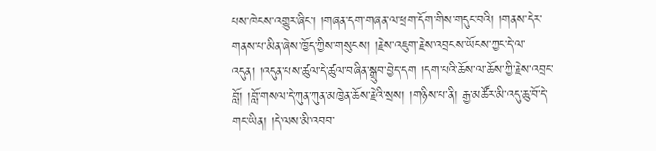པས་ཁེངས་འགྱུར་ཞིང་། །གཞན་དག་གཞན་ལ་ཕྲག་དོག་གིས་གདུང་བའི། །གནས་དེར་གནས་པ་མིན་ཞེས་ཁྱོད་ཀྱིས་གསུངས། །རྗེས་འཇུག་རྗེས་འབྲངས་ཡོངས་ཀྱང་དེ་ལ་འདུན། །འདུན་པས་ཚུལ་དེ་ཚུལ་བཞིན་སྒྲུབ་བྱེད་དག །དག་པའི་ཆོས་ལ་ཆོས་ཀྱི་རྗེས་འབྲང་བློ། །བློ་གསལ་དེ་ཀུན་ཀུན་མཁྱེན་ཆོས་རྗེའི་སྲས། །གཉིས་པ་ནི། རྒྱ་མཚོར་མི་འདུ་ཆུ་བོ་དེ་གང་ཡིན། །དེ་ལས་མི་འབབ་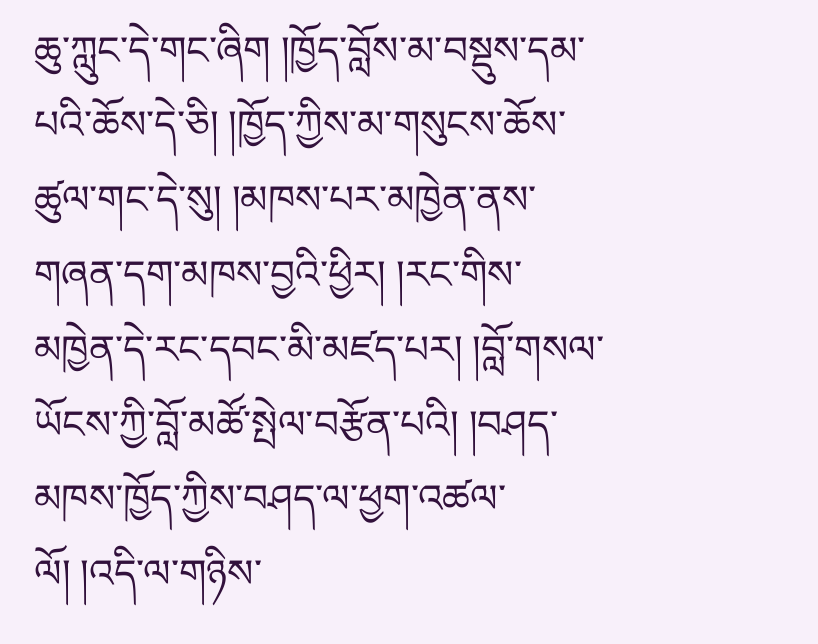ཆུ་ཀླུང་དེ་གང་ཞིག །ཁྱོད་བློས་མ་བསྡུས་དམ་པའི་ཆོས་དེ་ཅི། །ཁྱོད་ཀྱིས་མ་གསུངས་ཆོས་ཚུལ་གང་དེ་སུ། །མཁས་པར་མཁྱེན་ནས་གཞན་དག་མཁས་བྱའི་ཕྱིར། །རང་གིས་མཁྱེན་དེ་རང་དབང་མི་མཛད་པར། །བློ་གསལ་ཡོངས་ཀྱི་བློ་མཚོ་སྤེལ་བརྩོན་པའི། །བཤད་མཁས་ཁྱོད་ཀྱིས་བཤད་ལ་ཕྱག་འཚལ་ལོ། །འདི་ལ་གཉིས་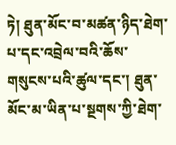ཏེ། ཐུན་མོང་བ་མཚན་ཉིད་ཐེག་པ་དང་འབྲེལ་བའི་ཆོས་གསུངས་པའི་ཚུལ་དང་། ཐུན་མོང་མ་ཡིན་པ་སྔགས་ཀྱི་ཐེག་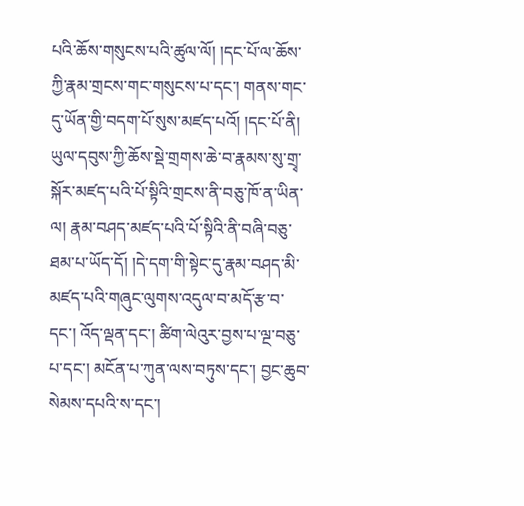པའི་ཆོས་གསུངས་པའི་ཚུལ་ལོ། །དང་པོ་ལ་ཆོས་ཀྱི་རྣམ་གྲངས་གང་གསུངས་པ་དང་། གནས་གང་དུ་ཡོན་གྱི་བདག་པོ་སུས་མཛད་པའོ། །དང་པོ་ནི། ཡུལ་དབུས་ཀྱི་ཆོས་སྡེ་གྲགས་ཆེ་བ་རྣམས་སུ་གྲྭ་སྐོར་མཛད་པའི་པོ་སྟིའི་གྲངས་ནི་བཅུ་ཁོ་ན་ཡིན་ལ། རྣམ་བཤད་མཛད་པའི་པོ་སྟིའི་ནི་བཞི་བཅུ་ཐམ་པ་ཡོད་དོ། །དེ་དག་གི་སྟེང་དུ་རྣམ་བཤད་མི་མཛད་པའི་གཞུང་ལུགས་འདུལ་བ་མདོ་རྩ་བ་དང་། འོད་ལྡན་དང་། ཚིག་ལེའུར་བྱས་པ་ལྔ་བཅུ་པ་དང་། མངོན་པ་ཀུན་ལས་བཏུས་དང་། བྱང་ཆུབ་སེམས་དཔའི་ས་དང་།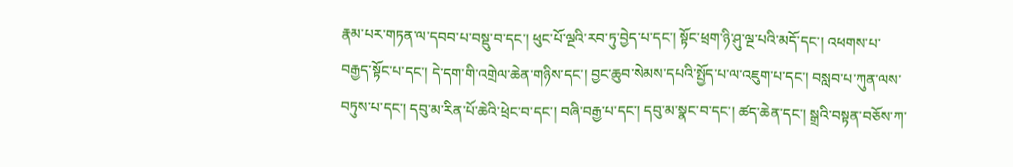རྣམ་པར་གཏན་ལ་དབབ་པ་བསྡུ་བ་དང་། ཕུང་པོ་ལྔའི་རབ་ཏུ་བྱེད་པ་དང་། སྟོང་ཕྲག་ཉི་ཤུ་ལྔ་པའི་མདོ་དང་། འཕགས་པ་བརྒྱད་སྟོང་པ་དང་། དེ་དག་གི་འགྲེལ་ཆེན་གཉིས་དང་། བྱང་ཆུབ་སེམས་དཔའི་སྤྱོད་པ་ལ་འཇུག་པ་དང་། བསླབ་པ་ཀུན་ལས་བཏུས་པ་དང་། དབུ་མ་རིན་པོ་ཆེའི་ཕྲེང་བ་དང་། བཞི་བརྒྱ་པ་དང་། དབུ་མ་སྣང་བ་དང་། ཚད་ཆེན་དང་། སྒྲའི་བསྟན་བཅོས་ཀ་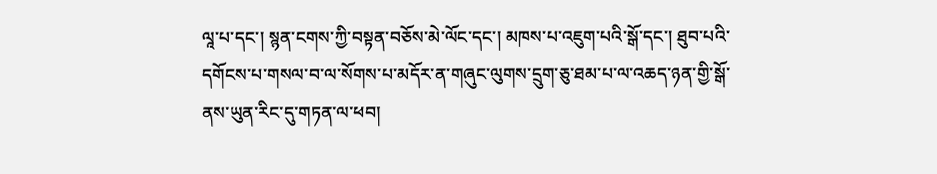ལཱ་པ་དང་། སྙན་ངགས་ཀྱི་བསྟན་བཅོས་མེ་ལོང་དང་། མཁས་པ་འཇུག་པའི་སྒོ་དང་། ཐུབ་པའི་དགོངས་པ་གསལ་བ་ལ་སོགས་པ་མདོར་ན་གཞུང་ལུགས་དྲུག་ཅུ་ཐམ་པ་ལ་འཆད་ཉན་གྱི་སྒོ་ནས་ཡུན་རིང་དུ་གཏན་ལ་ཕབ།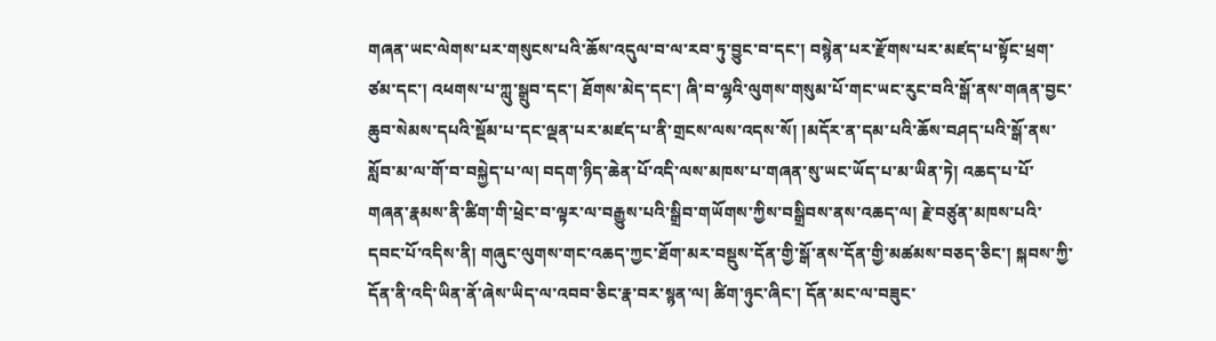གཞན་ཡང་ལེགས་པར་གསུངས་པའི་ཆོས་འདུལ་བ་ལ་རབ་ཏུ་བྱུང་བ་དང་། བསྙེན་པར་རྫོགས་པར་མཛད་པ་སྟོང་ཕྲག་ཙམ་དང་། འཕགས་པ་ཀླུ་སྒྲུབ་དང་། ཐོགས་མེད་དང་། ཞི་བ་ལྷའི་ལུགས་གསུམ་པོ་གང་ཡང་རུང་བའི་སྒོ་ནས་གཞན་བྱང་ཆུབ་སེམས་དཔའི་སྡོམ་པ་དང་ལྡན་པར་མཛད་པ་ནི་གྲངས་ལས་འདས་སོ། །མདོར་ན་དམ་པའི་ཆོས་བཤད་པའི་སྒོ་ནས་སློབ་མ་ལ་གོ་བ་བསྐྱེད་པ་ལ། བདག་ཉིད་ཆེན་པོ་འདི་ལས་མཁས་པ་གཞན་སུ་ཡང་ཡོད་པ་མ་ཡིན་ཏེ། འཆད་པ་པོ་གཞན་རྣམས་ནི་ཚིག་གི་ཕྲེང་བ་ལྟར་ལ་བརྒྱུས་པའི་སྒྲིབ་གཡོགས་ཀྱིས་བསྒྲིབས་ནས་འཆད་ལ། རྗེ་བཙུན་མཁས་པའི་དབང་པོ་འདིས་ནི། གཞུང་ལུགས་གང་འཆད་ཀྱང་ཐོག་མར་བསྡུས་དོན་གྱི་སྒོ་ནས་དོན་གྱི་མཚམས་བཅད་ཅིང་། སྐབས་ཀྱི་དོན་ནི་འདི་ཡིན་ནོ་ཞེས་ཡིད་ལ་འབབ་ཅིང་རྣ་བར་སྙན་ལ། ཚིག་ཉུང་ཞིང་། དོན་མང་ལ་བཟུང་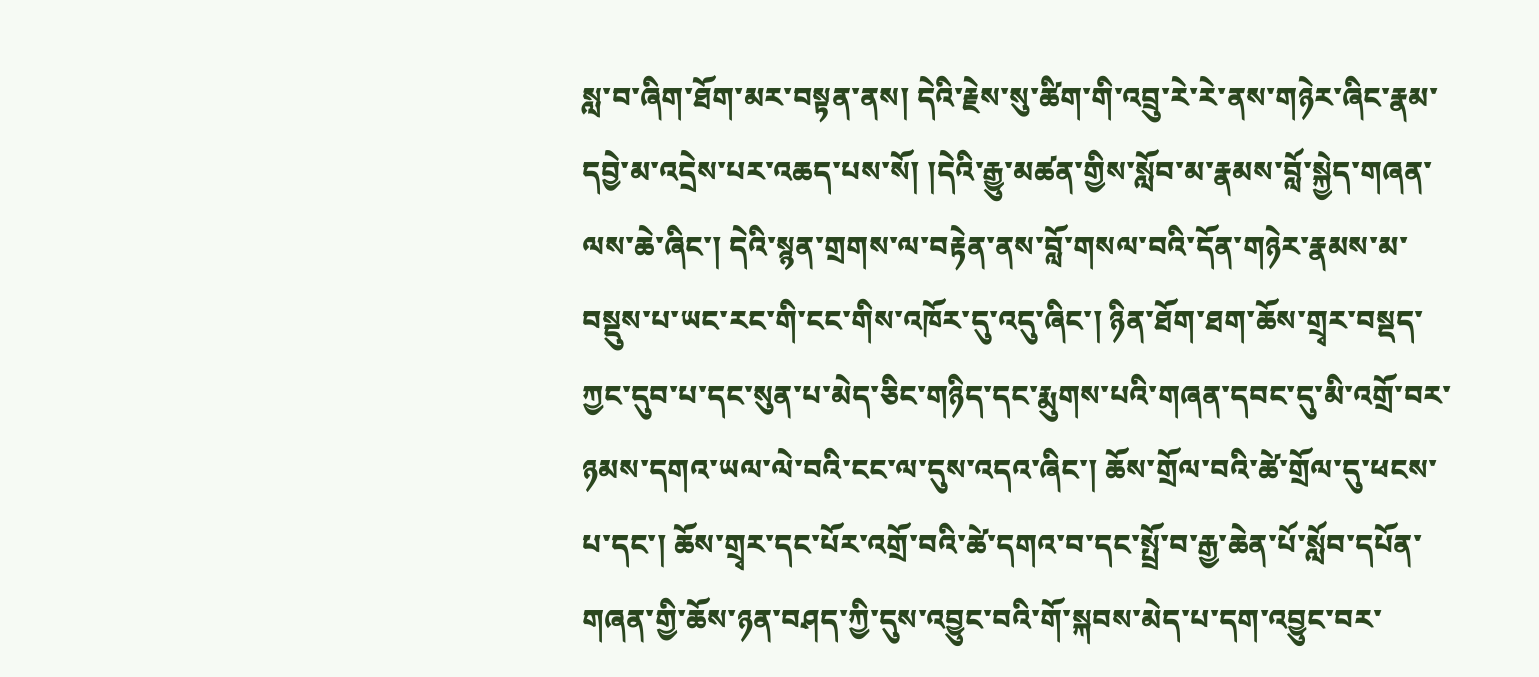སླ་བ་ཞིག་ཐོག་མར་བསྟན་ནས། དེའི་རྗེས་སུ་ཚིག་གི་འབྲུ་རེ་རེ་ནས་གཉེར་ཞིང་རྣམ་དབྱེ་མ་འདྲེས་པར་འཆད་པས་སོ། །དེའི་རྒྱུ་མཚན་གྱིས་སློབ་མ་རྣམས་བློ་སྐྱེད་གཞན་ལས་ཆེ་ཞིང་། དེའི་སྙན་གྲགས་ལ་བརྟེན་ནས་བློ་གསལ་བའི་དོན་གཉེར་རྣམས་མ་བསྡུས་པ་ཡང་རང་གི་ངང་གིས་འཁོར་དུ་འདུ་ཞིང་། ཉིན་ཐོག་ཐག་ཆོས་གྲྭར་བསྡད་ཀྱང་དུབ་པ་དང་སུན་པ་མེད་ཅིང་གཉིད་དང་རྨུགས་པའི་གཞན་དབང་དུ་མི་འགྲོ་བར་ཉམས་དགའ་ཡལ་ལེ་བའི་ངང་ལ་དུས་འདའ་ཞིང་། ཆོས་གྲོལ་བའི་ཚེ་གྲོལ་དུ་ཕངས་པ་དང་། ཆོས་གྲྭར་དང་པོར་འགྲོ་བའི་ཚེ་དགའ་བ་དང་སྤྲོ་བ་རྒྱ་ཆེན་པོ་སློབ་དཔོན་གཞན་གྱི་ཆོས་ཉན་བཤད་ཀྱི་དུས་འབྱུང་བའི་གོ་སྐབས་མེད་པ་དག་འབྱུང་བར་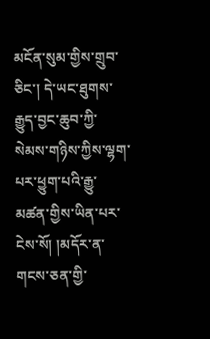མངོན་སུམ་གྱིས་གྲུབ་ཅིང་། དེ་ཡང་ཐུགས་རྒྱུད་བྱང་ཆུབ་ཀྱི་སེམས་གཉིས་ཀྱིས་ལྷག་པར་ཕྱུག་པའི་རྒྱུ་མཚན་གྱིས་ཡིན་པར་ངེས་སོ། །མདོར་ན་གངས་ཅན་གྱི་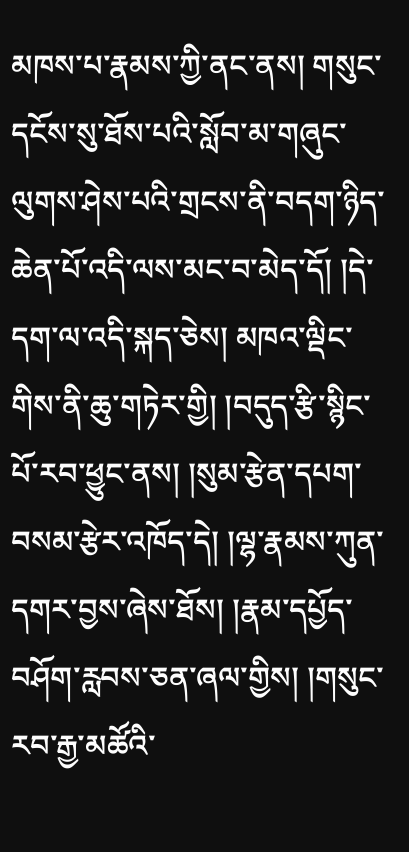མཁས་པ་རྣམས་ཀྱི་ནང་ནས། གསུང་དངོས་སུ་ཐོས་པའི་སློབ་མ་གཞུང་ལུགས་ཤེས་པའི་གྲངས་ནི་བདག་ཉིད་ཆེན་པོ་འདི་ལས་མང་བ་མེད་དོ། །དེ་དག་ལ་འདི་སྐད་ཅེས། མཁའ་ལྡིང་གིས་ནི་ཆུ་གཏེར་གྱི། །བདུད་རྩི་སྙིང་པོ་རབ་ཕྱུང་ནས། །སུམ་རྩེན་དཔག་བསམ་རྩེར་འཁོད་དེ། །ལྷ་རྣམས་ཀུན་དགར་བྱས་ཞེས་ཐོས། །རྣམ་དཔྱོད་བཤོག་རླབས་ཅན་ཞལ་གྱིས། །གསུང་རབ་རྒྱ་མཚོའི་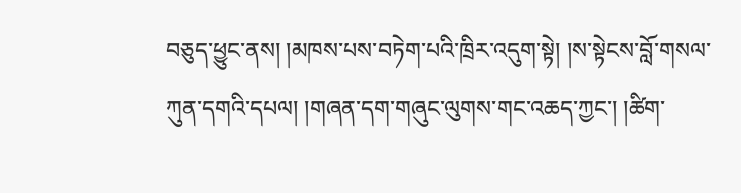བཅུད་ཕྱུང་ནས། །མཁས་པས་བཏེག་པའི་ཁྲིར་འདུག་སྟེ། །ས་སྟེངས་བློ་གསལ་ཀུན་དགའི་དཔལ། །གཞན་དག་གཞུང་ལུགས་གང་འཆད་ཀྱང་། །ཚིག་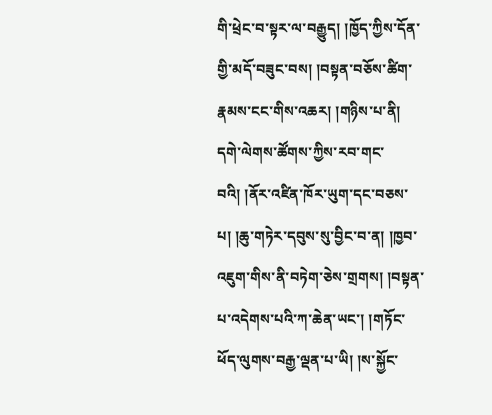གི་ཕྲེང་བ་སྟར་ལ་བརྒྱུད། །ཁྱོད་ཀྱིས་དོན་གྱི་མདོ་བཟུང་བས། །བསྟན་བཅོས་ཚིག་རྣམས་ངང་གིས་འཆར། །གཉིས་པ་ནི། དགེ་ལེགས་ཚོགས་ཀྱིས་རབ་གང་བའི། །ནོར་འཛིན་ཁོར་ཡུག་དང་བཅས་པ། །ཆུ་གཏེར་དབུས་སུ་བྱིང་བ་ན། །ཁྱབ་འཇུག་གིས་ནི་བཏེག་ཅེས་གྲགས། །བསྟན་པ་འདེགས་པའི་ཀ་ཆེན་ཡང་། །གཏོང་ཕོད་ལུགས་བརྒྱ་ལྡན་པ་ཡི། །ས་སྐྱོང་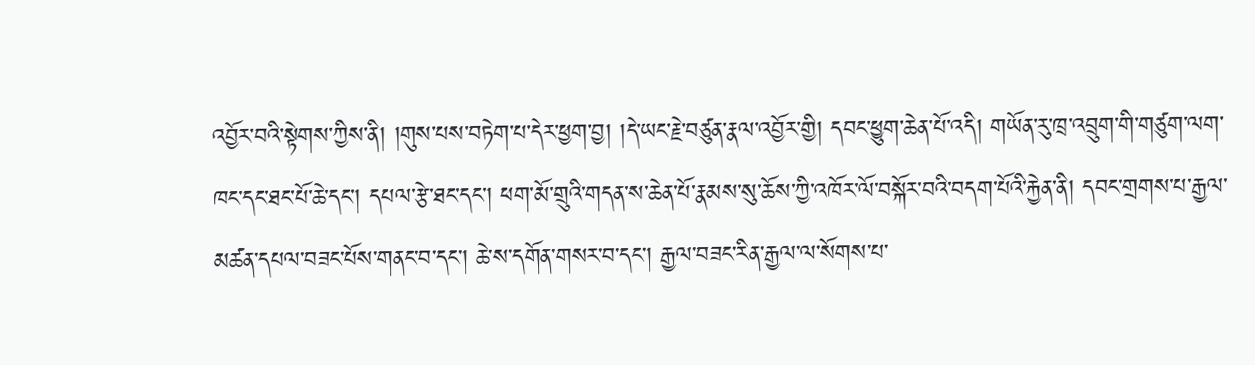འབྱོར་བའི་སྟེགས་ཀྱིས་ནི། །གུས་པས་བཏེག་པ་དེར་ཕྱག་བྱ། །དེ་ཡང་རྗེ་བཙུན་རྣལ་འབྱོར་གྱི། དབང་ཕྱུག་ཆེན་པོ་འདི། གཡོན་རུ་ཁྲ་འབྲུག་གི་གཙུག་ལག་ཁང་དང་ཐང་པོ་ཆེ་དང་། དཔལ་རྩེ་ཐང་དང་། ཕག་མོ་གྲུའི་གདན་ས་ཆེན་པོ་རྣམས་སུ་ཆོས་ཀྱི་འཁོར་ལོ་བསྐོར་བའི་བདག་པོའི་རྐྱེན་ནི། དབང་གྲགས་པ་རྒྱལ་མཚན་དཔལ་བཟང་པོས་གནང་བ་དང་། ཆེ་ས་དགོན་གསར་བ་དང་། རྒྱལ་བཟང་རིན་རྒྱལ་ལ་སོགས་པ་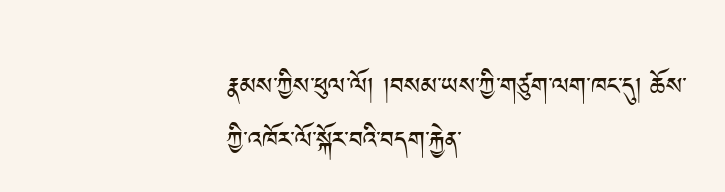རྣམས་ཀྱིས་ཕུལ་ལོ། །བསམ་ཡས་ཀྱི་གཙུག་ལག་ཁང་དུ། ཆོས་ཀྱི་འཁོར་ལོ་སྐོར་བའི་བདག་རྐྱེན་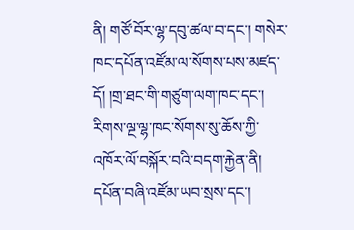ནི། གཙོ་བོར་ལྷ་དབུ་ཚལ་བ་དང་། གསེར་ཁང་དཔོན་འཛོམ་ལ་སོགས་པས་མཛད་དོ། །གྲ་ཐང་གི་གཙུག་ལག་ཁང་དང་། རིགས་ལྔ་ལྷ་ཁང་སོགས་སུ་ཆོས་ཀྱི་འཁོར་ལོ་བསྐོར་བའི་བདག་རྐྱེན་ནི། དཔོན་བཞི་འཛོམ་ཡབ་སྲས་དང་།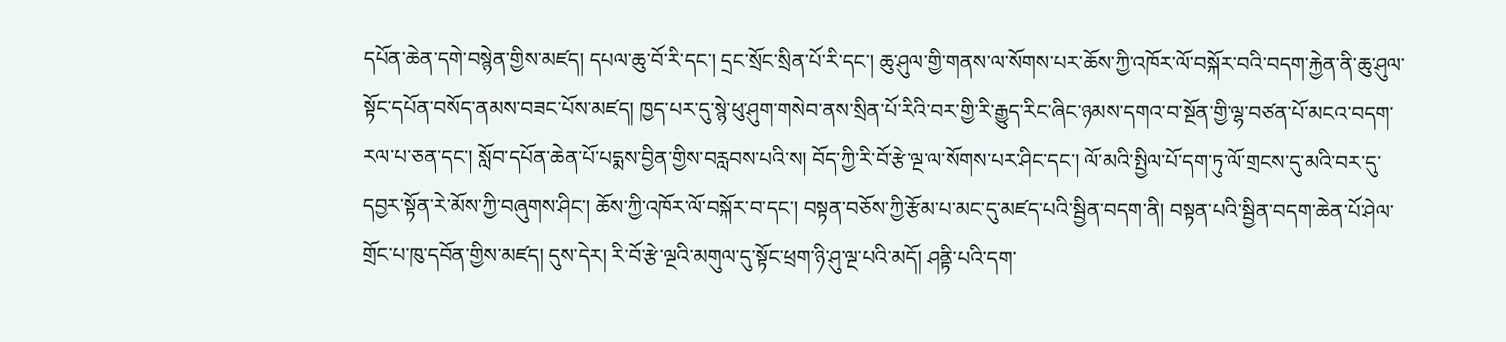དཔོན་ཆེན་དགེ་བསྙེན་གྱིས་མཛད། དཔལ་ཆུ་བོ་རི་དང་། དྲང་སྲོང་སྲིན་པོ་རི་དང་། ཆུ་ཤུལ་གྱི་གནས་ལ་སོགས་པར་ཆོས་ཀྱི་འཁོར་ལོ་བསྐོར་བའི་བདག་རྐྱེན་ནི་ཆུ་ཤུལ་སྟོང་དཔོན་བསོད་ནམས་བཟང་པོས་མཛད། ཁྱད་པར་དུ་སྙེ་ཕུ་ཤུག་གསེབ་ནས་སྲིན་པོ་རིའི་བར་གྱི་རི་རྒྱུད་རིང་ཞིང་ཉམས་དགའ་བ་སྔོན་གྱི་ལྷ་བཙན་པོ་མངའ་བདག་རལ་པ་ཅན་དང་། སློབ་དཔོན་ཆེན་པོ་པདྨས་བྱིན་གྱིས་བརླབས་པའི་ས། བོད་ཀྱི་རི་བོ་རྩེ་ལྔ་ལ་སོགས་པར་ཤིང་དང་། ལོ་མའི་སྤྱིལ་པོ་དག་ཏུ་ལོ་གྲངས་དུ་མའི་བར་དུ་དབྱར་སྟོན་རེ་མོས་ཀྱི་བཞུགས་ཤིང་། ཆོས་ཀྱི་འཁོར་ལོ་བསྐོར་བ་དང་། བསྟན་བཅོས་ཀྱི་རྩོམ་པ་མང་དུ་མཛད་པའི་སྦྱིན་བདག་ནི། བསྟན་པའི་སྦྱིན་བདག་ཆེན་པོ་ཤེལ་གྲོང་པ་ཁུ་དབོན་གྱིས་མཛད། དུས་དེར། རི་བོ་རྩེ་ལྔའི་མགུལ་དུ་སྟོང་ཕྲག་ཉི་ཤུ་ལྔ་པའི་མདོ། ཤནྟི་པའི་དག་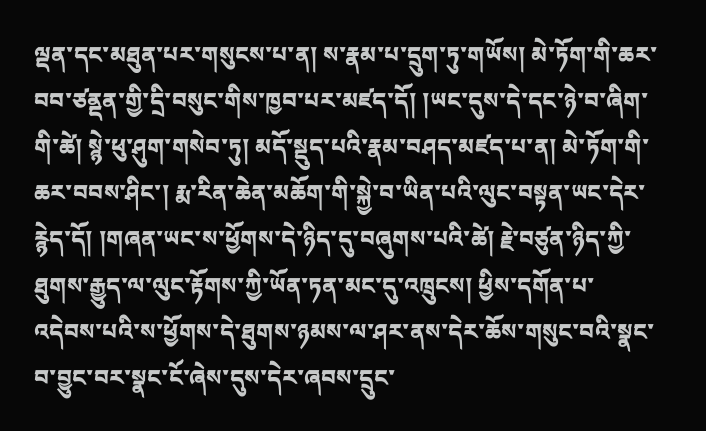ལྡན་དང་མཐུན་པར་གསུངས་པ་ན། ས་རྣམ་པ་དྲུག་ཏུ་གཡོས། མེ་ཏོག་གི་ཆར་བབ་ཙནྡན་གྱི་དྲི་བསུང་གིས་ཁྱབ་པར་མཛད་དོ། །ཡང་དུས་དེ་དང་ཉེ་བ་ཞིག་གི་ཚེ། སྙེ་ཕུ་ཤུག་གསེབ་ཏུ། མདོ་སྡུད་པའི་རྣམ་བཤད་མཛད་པ་ན། མེ་ཏོག་གི་ཆར་བབས་ཤིང་། རྨ་རིན་ཆེན་མཆོག་གི་སྐྱེ་བ་ཡིན་པའི་ལུང་བསྟན་ཡང་དེར་རྙེད་དོ། །གཞན་ཡང་ས་ཕྱོགས་དེ་ཉིད་དུ་བཞུགས་པའི་ཚེ། རྗེ་བཙུན་ཉིད་ཀྱི་ཐུགས་རྒྱུད་ལ་ལུང་རྟོགས་ཀྱི་ཡོན་ཏན་མང་དུ་འཁྲུངས། ཕྱིས་དགོན་པ་འདེབས་པའི་ས་ཕྱོགས་དེ་ཐུགས་ཉམས་ལ་ཤར་ནས་དེར་ཆོས་གསུང་བའི་སྣང་བ་བྱུང་བར་སྣང་ངོ་ཞེས་དུས་དེར་ཞབས་དྲུང་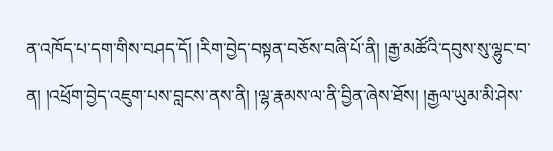ན་འཁོད་པ་དག་གིས་བཤད་དོ། །རིག་བྱེད་བསྟན་བཅོས་བཞི་པོ་ནི། །རྒྱ་མཚོའི་དབུས་སུ་ལྷུང་བ་ན། །འཕྲོག་བྱེད་འཇུག་པས་བླངས་ནས་ནི། །ལྷ་རྣམས་ལ་ནི་བྱིན་ཞེས་ཐོས། །རྒྱལ་ཡུམ་མི་ཤེས་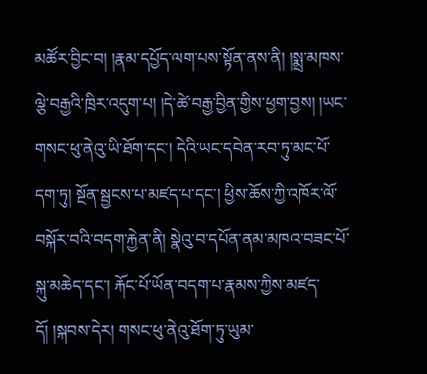མཚོར་བྱིང་བ། །རྣམ་དཔྱོད་ལག་པས་སྟོན་ནས་ནི། །སྨྲ་མཁས་ལྕེ་བརྒྱའི་ཁྲིར་འདུག་པ། །དེ་ཚེ་བརྒྱ་བྱིན་གྱིས་ཕྱག་བྱས། །ཡང་གསང་ཕུ་ནེའུ་ཡི་ཐོག་དང་། དེའི་ཡང་དབེན་རབ་ཏུ་མང་པོ་དག་ཏུ། སྔོན་སྦྱངས་པ་མཛད་པ་དང་། ཕྱིས་ཆོས་ཀྱི་འཁོར་ལོ་བསྐོར་བའི་བདག་རྐྱེན་ནི། སྣེའུ་བ་དཔོན་ནམ་མཁའ་བཟང་པོ་སྐུ་མཆེད་དང་། རྐོང་པོ་ཡོན་བདག་པ་རྣམས་ཀྱིས་མཛད་དོ། །སྐབས་དེར། གསང་ཕུ་ནེའུ་ཐོག་ཏུ་ཡུམ་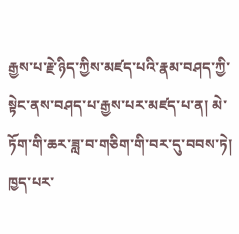རྒྱས་པ་རྗེ་ཉིད་ཀྱིས་མཛད་པའི་རྣམ་བཤད་ཀྱི་སྟེང་ནས་བཤད་པ་རྒྱས་པར་མཛད་པ་ན། མེ་ཏོག་གི་ཆར་ཟླ་བ་གཅིག་གི་བར་དུ་བབས་ཏེ། ཁྱད་པར་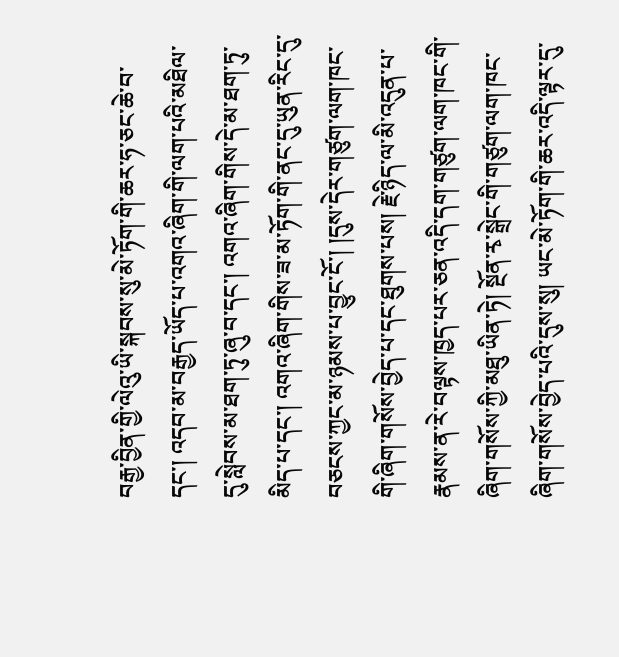བརྒྱ་བྱིན་གྱི་ལེའུ་ཡི་སྐབས་སུ་མེ་ཏོག་གི་ཆར་ཧ་ཅང་ཆེ་བ་དང་། འདབ་མ་བརྒྱད་ཡོད་པ་འགའ་ཞིག་གི་ལག་པའི་མཐིལ་དུ་སླེབས་མ་ཐག་ཏུ་ཞུ་བ་དང་། འགའ་ཞིག་གིས་དེ་མ་ཐག་ཏུ་མིད་པ་དང་། འགའ་ཞིག་གིས་ཟ་མ་ཏོག་གི་ནང་དུ་ཡུན་རིང་དུ་བཅངས་ཀྱང་མ་ཉམས་པ་བྱུང་ངོ་། །དུས་དེར་གཙུག་ལག་ཁང་གི་ཞིག་གསོས་བྱེད་པ་དང་ཐུགས་པས། རྗེ་ཉིད་ལ་མི་འདུན་པ་རྣམས་ན་རེ་བལྟས་ཁྱད་པར་ཅན་འདི་དག་གཙུག་ལག་ཁང་གི་ཞིག་གསོས་ཀྱི་མཐུ་ཡིན་ཏེ། སྔོན་རྭ་སྒྲེང་གི་གཙུག་ལག་ཁང་ཞིག་གསོས་བྱེད་པའི་དུས་སུ། ཡང་མེ་ཏོག་གི་ཆར་འདི་ལྟར་དུ་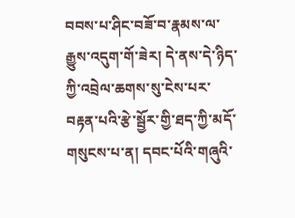བབས་པ་ཤིང་བཟོ་བ་རྣམས་ལ་རྒྱུས་འདུག་གོ་ཟེར། དེ་ནས་དེ་ཉིད་ཀྱི་འབྲེལ་ཆགས་སུ་ངེས་པར་བརྟན་པའི་རྩེ་སྦྱོར་གྱི་ཐད་ཀྱི་མདོ་གསུངས་པ་ན། དབང་པོའི་གཞུའི་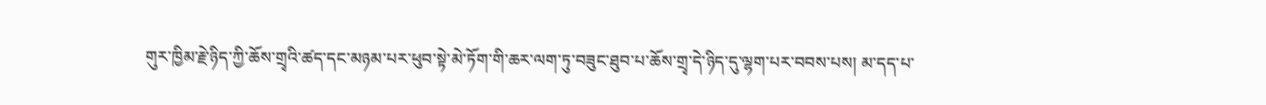གུར་ཁྱིམ་རྗེ་ཉིད་ཀྱི་ཆོས་གྲྭའི་ཚད་དང་མཉམ་པར་ཕུབ་སྟེ་མེ་ཏོག་གི་ཆར་ལག་ཏུ་བཟུང་ཐུབ་པ་ཆོས་གྲྭ་དེ་ཉིད་དུ་ལྷག་པར་བབས་པས། མ་དད་པ་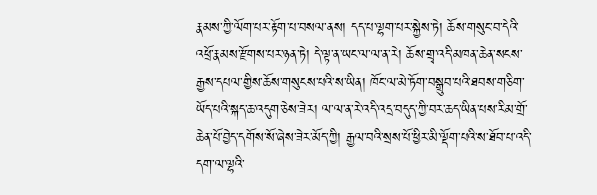རྣམས་ཀྱི་ལོག་པར་རྟོག་པ་བསལ་ནས། དད་པ་ལྷག་པར་སྐྱེས་ཏེ། ཆོས་གསུང་བ་དེའི་འཕྲོ་རྣམས་རྫོགས་པར་ཉན་ཏེ། དེ་ལྟ་ན་ཡང་ལ་ལ་ན་རེ། ཆོས་གྲྭ་འདི་མཁན་ཆེན་སངས་རྒྱས་དཔལ་གྱིས་ཆོས་གསུངས་པའི་ས་ཡིན། ཁོང་ལ་མེ་ཏོག་བསྒྲུབ་པའི་ཐབས་གཅིག་ཡོད་པའི་སྐད་ཆ་འདུག་ཅེས་ཟེར། ལ་ལ་ན་རེ་འདི་འདྲ་བདུད་ཀྱི་བར་ཆད་ཡིན་པས་རིམ་གྲོ་ཆེན་པོ་བྱེད་དགོས་སོ་ཞེས་ཟེར་མོད་ཀྱི། རྒྱལ་བའི་སྲས་པོ་ཕྱིར་མི་ལྡོག་པའི་ས་ཐོབ་པ་འདི་དག་ལ་ལྷའི་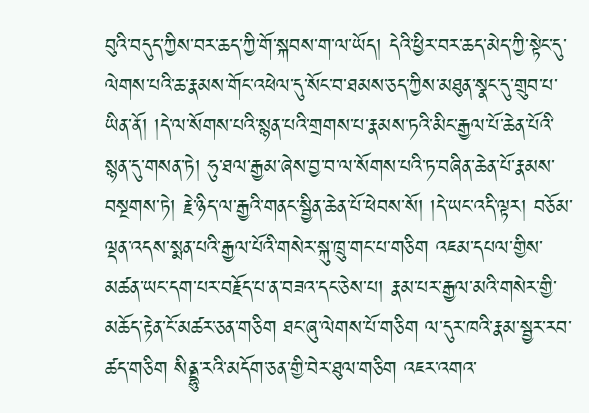བུའི་བདུད་ཀྱིས་བར་ཆད་ཀྱི་གོ་སྐབས་ག་ལ་ཡོད། དེའི་ཕྱིར་བར་ཆད་མེད་ཀྱི་སྟེང་དུ་ལེགས་པའི་ཆ་རྣམས་གོང་འཕེལ་དུ་སོང་བ་ཐམས་ཅད་ཀྱིས་མཐུན་སྣང་དུ་གྲུབ་པ་ཡིན་ནོ། །དེ་ལ་སོགས་པའི་སྙན་པའི་གྲགས་པ་རྣམས་ཏའི་མིང་རྒྱལ་པོ་ཆེན་པོའི་སྙན་དུ་གསན་ཏེ། ཧུ་ཐལ་རྒྱམ་ཞེས་བྱ་བ་ལ་སོགས་པའི་ཏ་བཞིན་ཆེན་པོ་རྣམས་བསྔགས་ཏེ། རྗེ་ཉིད་ལ་རྒྱའི་གནང་སྦྱིན་ཆེན་པོ་ཕེབས་སོ། །དེ་ཡང་འདི་ལྟར། བཅོམ་ལྡན་འདས་སྨན་པའི་རྒྱལ་པོའི་གསེར་སྐུ་ཁྲུ་གང་པ་གཅིག འཇམ་དཔལ་གྱིས་མཚན་ཡང་དག་པར་བརྗོད་པ་ན་བཟའ་དང་ཅེས་པ། རྣམ་པར་རྒྱལ་མའི་གསེར་གྱི་མཆོད་རྟེན་ངོ་མཚར་ཅན་གཅིག ཐང་ཞུ་ལེགས་པོ་གཅིག ལ་དུར་ཁའི་རྣམ་སྦྱར་རབ་ཚད་གཅིག སིནྡྷུ་རའི་མདོག་ཅན་གྱི་བེར་ཐུལ་གཅིག འཇར་འགའ་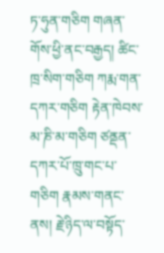ཏ་ཧུན་གཅིག གཞན་གོས་ཕྱི་ནང་བརྒྱད། ཚིང་ཁྲ་སིག་གཅིག ཀརྨ་གན་དཀར་གཅིག རྟེན་ཁེབས་མ་ཎི་མ་གཅིག ཙནྡན་དཀར་པོ་ཁྲུ་གང་པ་གཅིག རྣམས་གནང་ནས། རྗེ་ཉིད་ལ་བསྟོད་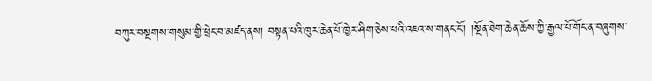བཀུར་བསྔགས་གསུམ་གྱི་ཕྲེང་བ་མཛད་ནས། བསྟན་པའི་ཁུར་ཆེན་པོ་ཁྱེར་ཤིག་ཅེས་པའི་འཇའ་ས་གནང་ངོ་། །སྔོན་ཐེག་ཆེན་ཆོས་ཀྱི་རྒྱལ་པོ་གོང་ན་བཞུགས་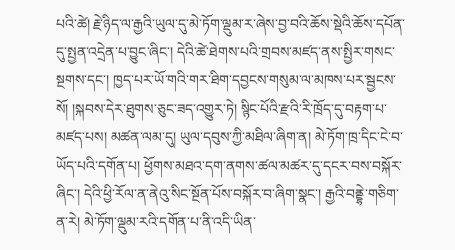པའི་ཚེ། རྗེ་ཉིད་ལ་རྒྱའི་ཡུལ་དུ་མེ་ཏོག་ལྡུམ་ར་ཞེས་བྱ་བའི་ཆོས་སྡེའི་ཆོས་དཔོན་དུ་སྤྱན་འདྲེན་པ་བྱུང་ཞིང་། དེའི་ཚེ་ཐེགས་པའི་གྲབས་མཛད་ནས་སྤྱིར་གསང་སྔགས་དང་། ཁྱད་པར་ཡོ་གའི་གར་ཐིག་དབྱངས་གསུམ་ལ་མཁས་པར་སྦྱངས་སོ། །སྐབས་དེར་ཐུགས་ཅུང་ཟད་འགྱུར་ཏེ། སྙིང་པོའི་རྫའི་རི་ཁྲོད་དུ་བརྟག་པ་མཛད་པས། མཚན་ལམ་དུ། ཡུལ་དབུས་ཀྱི་མཐིལ་ཞིག་ན། མེ་ཏོག་ཁྲ་དིང་ངེ་བ་ཡོད་པའི་དགོན་པ། ཕྱོགས་མཐའ་དག་ནགས་ཚལ་མཚར་དུ་དངར་བས་བསྐོར་ཞིང་། དེའི་ཕྱི་རོལ་ན་ནེའུ་སིང་སྔོན་པོས་བསྐོར་བ་ཞིག་སྣང་། རྒྱའི་བནྡྷེ་གཅིག་ན་རེ། མེ་ཏོག་ལྡུམ་རའི་དགོན་པ་ནི་འདི་ཡིན་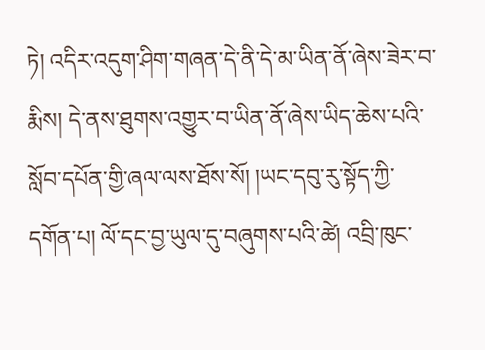ཏེ། འདིར་འདུག་ཤིག་གཞན་དེ་ནི་དེ་མ་ཡིན་ནོ་ཞེས་ཟེར་བ་རྨིས། དེ་ནས་ཐུགས་འགྱུར་བ་ཡིན་ནོ་ཞེས་ཡིད་ཆེས་པའི་སློབ་དཔོན་གྱི་ཞལ་ལས་ཐོས་སོ། །ཡང་དབུ་རུ་སྟོད་ཀྱི་དགོན་པ། ལོ་དང་བྱ་ཡུལ་དུ་བཞུགས་པའི་ཚེ། འབྲི་ཁུང་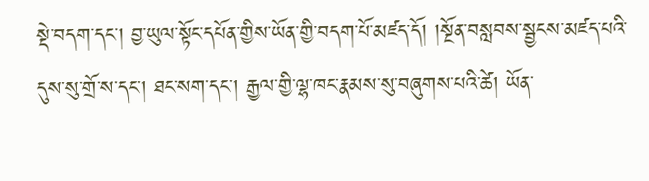སྡེ་བདག་དང་། བྱ་ཡུལ་སྟོང་དཔོན་གྱིས་ཡོན་གྱི་བདག་པོ་མཛད་དོ། །སྔོན་བསླབས་སྦྱངས་མཛད་པའི་དུས་སུ་གྲོ་ས་དང་། ཐང་སག་དང་། རྒྱལ་གྱི་ལྷ་ཁང་རྣམས་སུ་བཞུགས་པའི་ཚེ། ཡོན་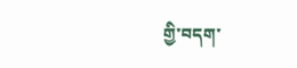གྱི་བདག་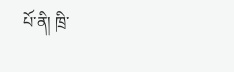པོ་ནི། ཁྲི་